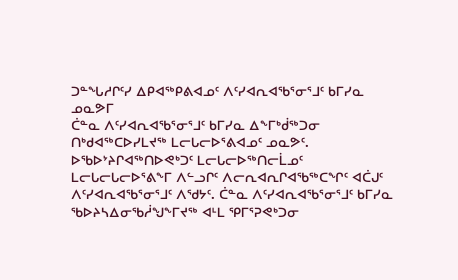ᑐᓐᖓᓱᒋᑦᓯ ᐃᑭᐊᖅᑭᕕᐊᓄᑦ ᐱᑦᓯᐊᕆᐊᖃᕐᓂᕐᒧᑦ ᑲᒥᓯᓇ ᓄᓇᕗᒥ
ᑖᓐᓇ ᐱᑦᓯᐊᕆᐊᖃᕐᓂᕐᒧᑦ ᑲᒥᓯᓇ ᐃᖕᒥᒃᑰᖅᑐᓂ ᑎᒃᑯᐊᖅᑕᐅᓯᒪᔪᖅ ᒪᓕᒐᓕᐅᕐᕕᐊᓄᑦ ᓄᓇᕗᑦ. ᐅᖃᐅᔾᔨᒋᐊᖅᑎᐅᕙᒃᑐᑦ ᒪᓕᒐᓕᐅᖅᑎᓕᒫᓄᑦ ᒪᓕᒐᓕᒐᓕᐅᕐᕕᖕᒥ ᐱᓪᓗᒋᑦ ᐱᓕᕆᐊᕆᒋᐊᖃᖅᑕᖏᑦ ᐊᑖᒍᑦ ᐱᑦᓯᐊᕆᐊᖃᕐᓂᕐᒧᑦ ᐱᖁᔭᑦ. ᑖᓐᓇ ᐱᑦᓯᐊᕆᐊᖃᕐᓂᕐᒧᑦ ᑲᒥᓯᓇ ᖃᐅᔨᓴᐃᓂᖃᓲᖑᖕᒥᔪᖅ ᐊᒻᒪ ᕿᒥᕐᕈᕙᒃᑐᓂ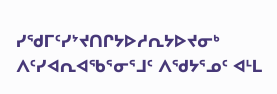ᓯᖁᒥᑦᓯᔾᔪᑎᒋᔭᐅᓱᕆᔭᐅᔪᓂᒃ ᐱᑦᓯᐊᕆᐊᖃᕐᓂᕐᒧᑦ ᐱᖁᔭᕐᓄᑦ ᐊᒻᒪ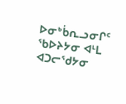ᐅᓂᒃᑳᕆᓗᓂᒋᑦ ᖃᐅᔨᔭᓂ ᐊᒻᒪ ᐊᑐᓕᖁᔭᓂ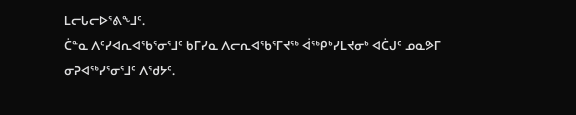ᒪᓕᒐᓕᐅᕐᕕᖕᒧᑦ.
ᑖᓐᓇ ᐱᑦᓯᐊᕆᐊᖃᕐᓂᕐᒧᑦ ᑲᒥᓯᓇ ᐱᓕᕆᐊᖃᕐᒥᔪᖅ ᐋᖅᑭᒃᓯᒪᔪᓂᒃ ᐊᑖᒍᑦ ᓄᓇᕗᒥ ᓂᕈᐊᖅᓯᕐᓂᕐᒧᑦ ᐱᖁᔭᑦ.